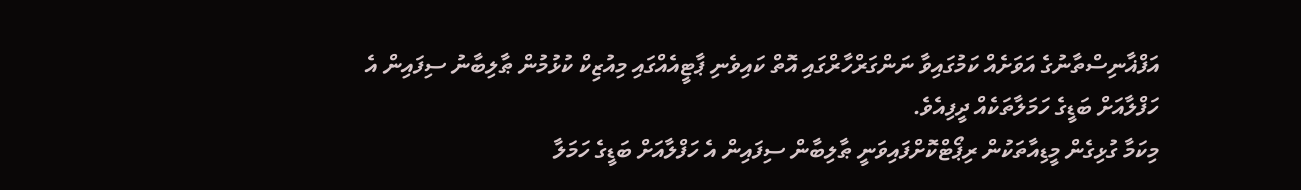އަފްޣާނިސްތާނުގެ އަވަށެއް ކަމުގައިވާ ނަންގަރްހާރްގައި އޮތް ކައިވެނި ޕާޓީއެއްގައި މިއުޒިކް ކުޅުމުން ޠާލިބާނު ސިފައިން އެ ހަފްލާއަށް ބަޑީގެ ހަމަލާތަކެއް ދީފިއެވެ.
މިކަމާ ގުޅިގެން މީޑިއާތަކުން ރިޕޯޓްކޮށްފައިވަނީ ޠާލިބާން ސިފައިން އެ ހަފްލާއަށް ބަޑީގެ ހަމަލާ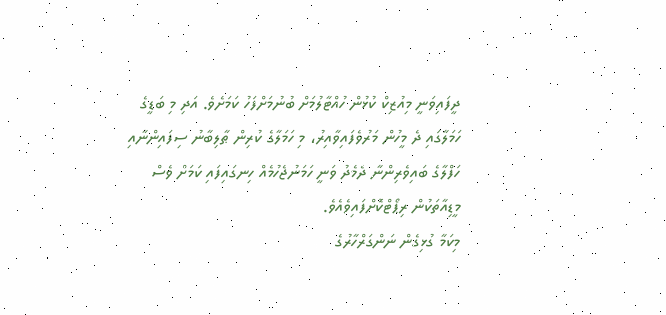ދީފައިވަނީ މިއުޒިކް ކުޅުން ހުއްޓާލުމަށް ބުނުމަށްފަހު ކަމަށެވެ. އަދި މި ބަޑީގެ ހަމަލާގައި ދެ މީހުން މަރުވެފައިވާއިރު، މި ހަމަލާގެ ކުރިން ޠާލިބާނު ސިފައިންނާއި ހަފްލާގެ ބައިވެރިންނާ ދެމެދު ވަނީ ހަމަނުޖެހުމެއް ހިނގައިފައި ކަމަށް ވެސް މީޑިއާތަކުން ރިޕޯޓްކޮށްފައިވެއެވެ.
މިކަމާ ގުޅިގެން ނަންގަރްހާރުގެ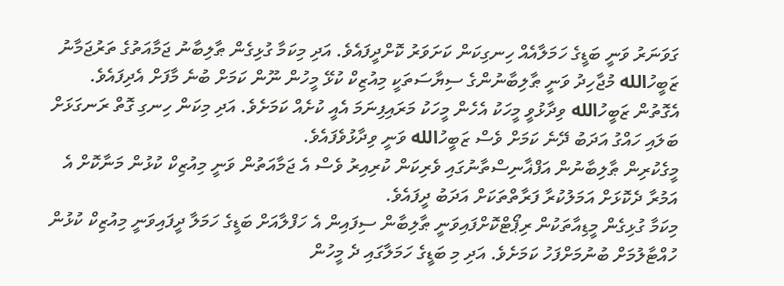ގަވަނަރު ވަނީ ބަޑީގެ ހަމަލާއެއް ހިނގިކަން ކަށަވަރު ކޮށްދީފައެވެ. އަދި މިކަމާ ގުޅިގެން ޠާލިބާނު ޖަމާއަތުގެ ތަރުޖަމާނު ޒަބީހުالله މުޖާހިދު ވަނީ ޠާލިބާނުންގެ ސިޔާސަތަކީ މިއުޒިކް ކުޅޭ މީހުން ނޫން ކަމަށް ބުނެ މާފަށް އެދިފައެވެ.
އެގޮތުން ޒަބީހުالله ވިދާޅުވީ މީހަކު އެހެން މީހަކު މަރައިފިނަމަ އެއީ ކުށެއް ކަމަށެވެ. އަދި މިކަން ހިނގި ގޮތް ރަނގަޅަށް ބަލައި ހައްގު އަދަބު ދޭނެ ކަމަށް ވެސް ޒަބީހުالله ވަނީ ވިދާޅުވެފައެވެ.
މީގެކުރިން ޠާލިބާނުން އަފްޣާނިސްތާނުގައި ވެރިކަން ކުރިއިރު ވެސް އެ ޖަމާއަތުން ވަނީ މިއުޒިކް ކުޅުން މަނާކޮށް އެ އަމުރާ ދެކޮޅަށް އަމަލުކުރާ ފަރާތްތަކަށް އަދަބު ދީފައެވެ.
މިކަމާ ގުޅިގެން މީޑިއާތަކުން ރިޕޯޓްކޮށްފައިވަނީ ޠާލިބާން ސިފައިން އެ ހަފްލާއަށް ބަޑީގެ ހަމަލާ ދީފައިވަނީ މިއުޒިކް ކުޅުން ހުއްޓާލުމަށް ބުނުމަށްފަހު ކަމަށެވެ. އަދި މި ބަޑީގެ ހަމަލާގައި ދެ މީހުން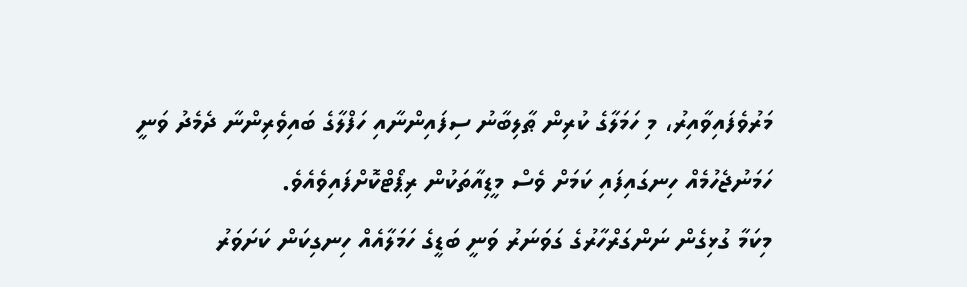މަރުވެފައިވާއިރު، މި ހަމަލާގެ ކުރިން ޠާލިބާނު ސިފައިންނާއި ހަފްލާގެ ބައިވެރިންނާ ދެމެދު ވަނީ ހަމަނުޖެހުމެއް ހިނގައިފައި ކަމަށް ވެސް މީޑިއާތަކުން ރިޕޯޓްކޮށްފައިވެއެވެ.
މިކަމާ ގުޅިގެން ނަންގަރްހާރުގެ ގަވަނަރު ވަނީ ބަޑީގެ ހަމަލާއެއް ހިނގިކަން ކަށަވަރު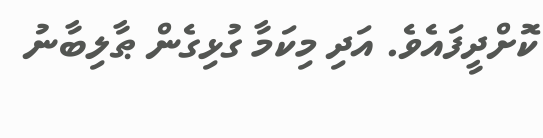ކޮށްދީފައެވެ. އަދި މިކަމާ ގުޅިގެން ޠާލިބާނު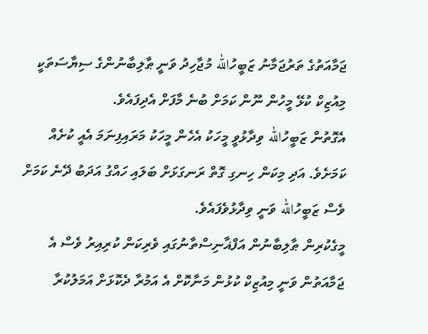ޖަމާއަތުގެ ތަރުޖަމާނު ޒަބީހުالله މުޖާހިދު ވަނީ ޠާލިބާނުންގެ ސިޔާސަތަކީ މިއުޒިކް ކުޅޭ މީހުން ނޫން ކަމަށް ބުނެ މާފަށް އެދިފައެވެ.
އެގޮތުން ޒަބީހުالله ވިދާޅުވީ މީހަކު އެހެން މީހަކު މަރައިފިނަމަ އެއީ ކުށެއް ކަމަށެވެ. އަދި މިކަން ހިނގި ގޮތް ރަނގަޅަށް ބަލައި ހައްގު އަދަބު ދޭނެ ކަމަށް ވެސް ޒަބީހުالله ވަނީ ވިދާޅުވެފައެވެ.
މީގެކުރިން ޠާލިބާނުން އަފްޣާނިސްތާނުގައި ވެރިކަން ކުރިއިރު ވެސް އެ ޖަމާއަތުން ވަނީ މިއުޒިކް ކުޅުން މަނާކޮށް އެ އަމުރާ ދެކޮޅަށް އަމަލުކުރާ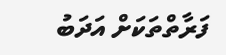ފަރާތްތަކަށް އަދަބު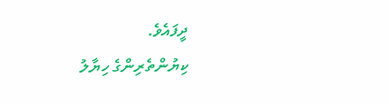ދީފައެވެ.
ކިޔުންތެރިންގެ ހިޔާލު